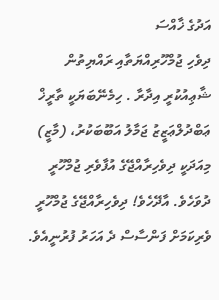އަދުގެ ޚާއްސަ
ދިވެހި ޖުމްހޫރިއްޔަތާއި ރައްޔިތުން
ޝާޢިއުކުރީ އިދާރާ . ހިމެނޭބަޔަކީ ތާރީޚް
ޢަބްދުލްޢަޒީޒު ޖަމާލު އަބޫބަކުރު، (މާޒީ)
މިއަދަކީ ދިވެހިރާއްޖޭގެ އުފާވެރި ޖުމްހޫރީ ދުވަހެވެ. އާދޭހެވެ! ދިވެހިރާއްޖޭގެ ޖުމްހޫރީ ވެރިކަމަށް ފަންސާސް ދެ އަހަރު ފުރުނީއެވެ.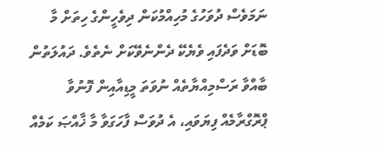ނަމަވެސް ދުވަހުގެ މުހިއްމުކަން ދިވެހީންގެ ހިތަށް މާ ބޮޑަށް ވަދެފައި ވެޔެކޭ ދެންނެވޭކަށް ނެތެވެ. ދައުލަތުން ބާއްވާ ރަސްމިއްޔާތެއް ނުވަތަ މީޑިއާއިން ފޮނުވާ ޕްރޮގްރާމެއް ފިޔަވައި، އެ ދުވަސް ފާހަގަވާ މާ ޚާއްޞަ ކަމެއް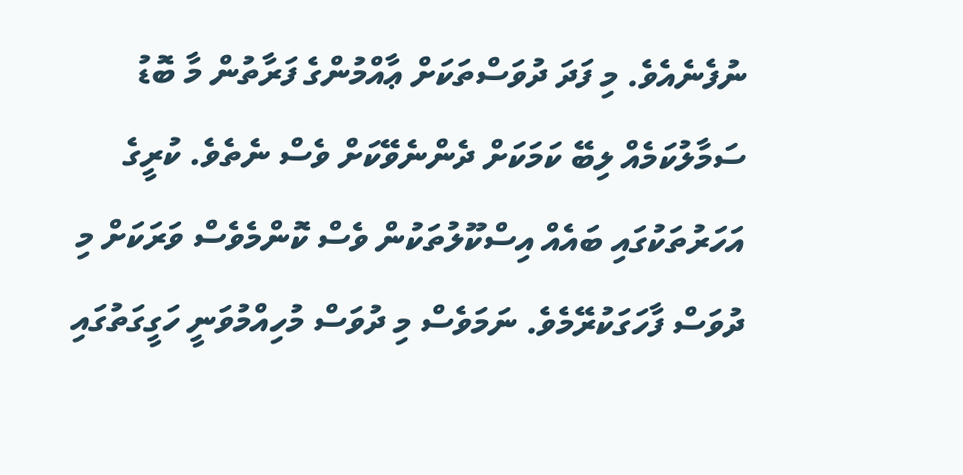ނުފެނެއެވެ. މި ފަދަ ދުވަސްތަކަށް ޢާއްމުންގެ ފަރާތުން މާ ބޮޑު ސަމާލުކަމެއް ލިބޭ ކަމަކަށް ދެންނެވޭކަށް ވެސް ނެތެވެ. ކުރީގެ އަހަރުތަކުގައި ބައެއް އިސްކޫލުތަކުން ވެސް ކޮންމެވެސް ވަރަކަށް މި ދުވަސް ފާހަގަކުރޭމެވެ. ނަމަވެސް މި ދުވަސް މުހިއްމުވަނީ ހަގީގަތުގައި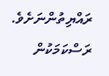ރައްޔިތުންނަށެވެ. ރަސްކަމަކުން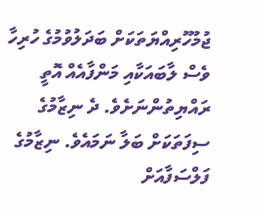ޖުމުހޫރިއްޔަތަކަށް ބަދަލުވުމުގެ ހުރިހާ ވެސް ލާބައަކާއި މަންފާއެއް އޮތީ ރައްޔިތުންނަށެވެ. ދެ ނިޒާމުގެ ސިފަތަކަށް ބަލާ ނަމައެވެ. ނިޒާމުގެ ފަލްސަފާއަށް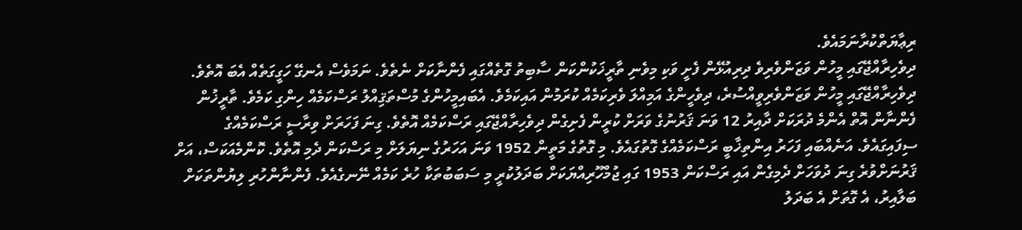ރިޢާޔަތްކުރާނަމައެވެ.
ދިވެހިރާއްޖޭގައި މީހުން ވަޒަންވެރިވެ ދިރިއުޅޭން ފެށީ ވަކި މިވެނި ތާރީޚަކުންކަން ސާބިތު ގޮތެއްގައި ފެންނާކަށް ނެތެވެ. ނަމަވެސް އެނގޭ ހަގީގަތެއް އެބަ އޮތެވެ. ދިވެހިރާއްޖޭގައި މީހުން ވަޒަންވެރިވީއްސުރެ، ދިވެހީންގެ އަމިއްލަ ވެރިކަމެއް ކުރަމުން އައިކަމެވެ. އެބައިމީހުންގެ މުސްތަޤިއްލު ރަސްކަމެއް ހިންގި ކަމެވެ. ތާރީޚުން ފެންނާން އޮތް އެންމެ ދުރަކަށް ދާއިރު 12 ވަނަ ޤަރުނުގެ ވަރަށް ކުރީން ފެށިގެން ދިވެހިރާއްޖޭގައި ރަސްކަމެއް އޮތެވެ. ގިނަ ފަހަރަށް ވިރާސީ ރަސްކަމެއްގެ ސިފައިގައެވެ. އަނެއްބައި ފަހަރު އިންތިޚާބީ ރަސްކަމެއްގެ ގޮތުގައެވެ. މި ގޮތުގެ މަތީން 1952 ވަނަ އަހަރުގެ ނިޔަލަށް މި ރަސްކަން ދެމި އޮތެވެ. ކޮންމެއަކަސް، އަށް ޤަރުނަށްވުރެ ގިނަ ދުވަހަށް ދެމިގެން އައި ރަސްކަން 1953 ގައި ޖުމްހޫރިއްޔަކަށް ބަދަލުކުރީ މި ސަބަބުތަކާ ހުރެ ކަމެއް ނޭނގެއެވެ. ފެންނާންހުރި ލިޔުންތަކަށް ބަލާއިރު، އެ ގޮތަށް އެ ބަދަލު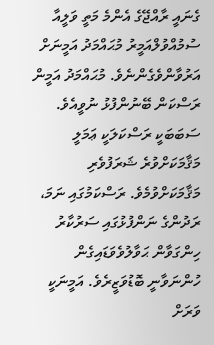ގެނައީ ރާއްޖޭގެ އެންމެ މަތީ ވަލީއާ ސުމުއްވުލްއަމީރު މުޙައްމަދު އަމީނަށް އަރުވާންވެގެންނެވެ. މުޙައްމަދު އަމީން ރަސްކަން ބޭނުންފުޅު ނުވީއެވެ. ސަބަބަކީ ރަސްކަލަކީ ޢަމަލީ މަޤާމަކަށްވުރެ ޝަރަފުވެރި މަޤާމަކަށްވުމެވެ. ރަސްކަމުގައި ނަމަ، ރަދުންގެ ނަންފުޅުގައި ސަރުކާރު ހިންގަވާން ޙަވާލުވެވަޑައިގެން ހުންނަވާނީ ބޮޑުވަޒީރެވެ. އަމީނަކީ ވަރަށް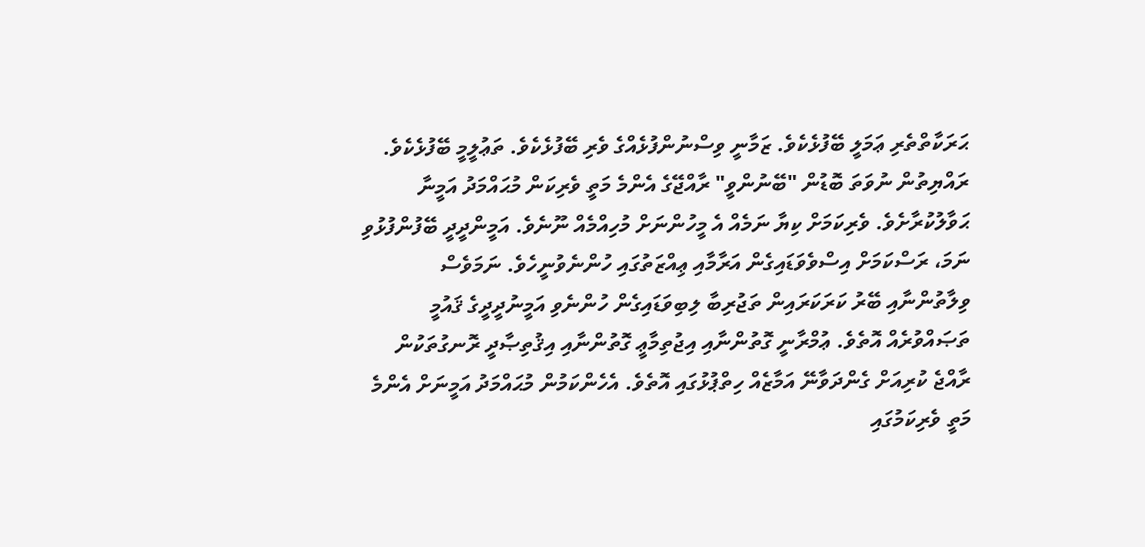ޙަރަކާތްތެރި ޢަމަލީ ބޭފުޅެކެވެ. ޒަމާނީ ވިސްނުންފުޅެއްގެ ވެރި ބޭފުޅެކެވެ. ތަޢުލީމީ ބޭފުޅެކެވެ. ރައްޔިތުން ނުވަތަ ބޮޑުން "ބޭނުންވީ" ރާއްޖޭގެ އެންމެ މަތީ ވެރިކަން މުޙައްމަދު އަމީނާ ޙަވާލުކުރާށެވެ. ވެރިކަމަށް ކިޔާ ނަމެއް އެ މީހުންނަށް މުހިއްމެއް ނޫނެވެ. އަމީންދީދީ ބޭފުންފުޅުވި ނަމަ، ރަސްކަމަށް އިސްވެވަޑައިގެން އަރާމާއި ޢިއްޒަތުގައި ހުންނެވުނީހެވެ. ނަމަވެސް ވިލާތުންނާއި ބޭރު ކަރަކަރައިން ތަޖުރިބާ ލިބިވަޑައިގެން ހުންނެވި އަމީނުދީދީގެ ޤައުމީ ތަޞައްވުރެއް އޮތެވެ. ޢުމްރާނީ ގޮތުންނާއި އިޖުތިމާޢީ ގޮތުންނާއި އިޤުތިޞާދީ ރޮނގުތަކުން ރާއްޖެ ކުރިއަށް ގެންދަވާނޭ އަމާޒެއް ހިތްޕުޅުގައި އޮތެވެ. އެހެންކަމުން މުޙައްމަދު އަމީނަށް އެންމެ މަތީ ވެރިކަމުގައި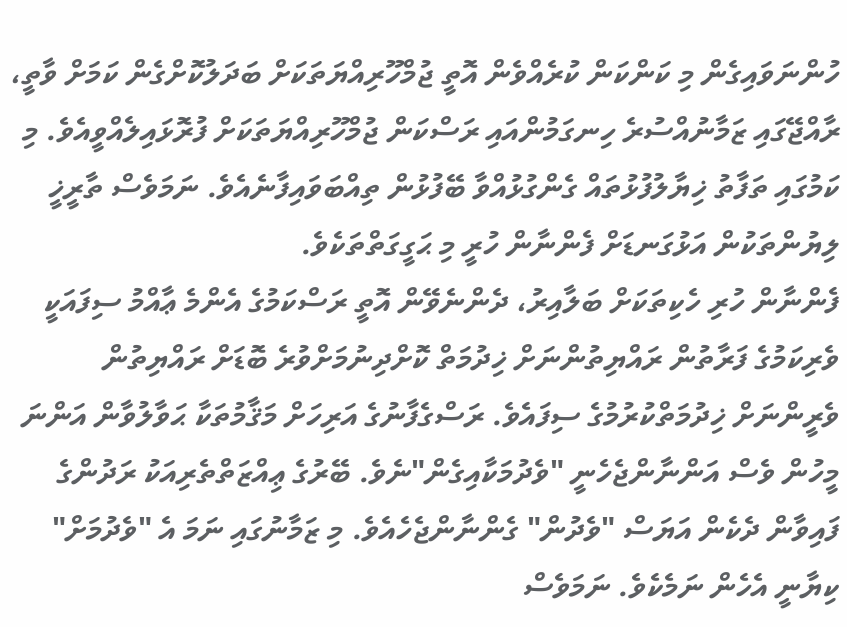ހުންނަވައިގެން މި ކަންކަން ކުރެއްވެން އޮތީ ޖުމްހޫރިއްޔަތަކަށް ބަދަލުކޮށްގެން ކަމަށް ވާތީ، ރާއްޖޭގައި ޒަމާނުއްސުރެ ހިނގަމުންއައި ރަސްކަން ޖުމްހޫރިއްޔަތަކަށް ފުރޮޅައިލެއްވީއެވެ. މި ކަމުގައި ތަފާތު ޚިޔާލުފުޅުތައް ގެންގުޅުއްވާ ބޭފުޅުން ތިއްބަވައިފާނެއެވެ. ނަމަވެސް ތާރީޚީ ލިޔުންތަކުން އަޅުގަނޑަށް ފެންނާން ހުރީ މި ޙަގީގަތްތަކެވެ.
ފެންނާން ހުރި ހެކިތަކަށް ބަލާއިރު، ދެންނެވޭން އޮތީ ރަސްކަމުގެ އެންމެ ޢާއްމު ސިފައަކީ ވެރިކަމުގެ ފަރާތުން ރައްޔިތުންނަށް ޚިދުމަތް ކޮށްދިނުމަށްވުރެ ބޮޑަށް ރައްޔިތުން ވެރީންނަށް ޚިދުމަތްކުރުމުގެ ސިފައެވެ. ރަސްގެފާނުގެ އަރިހަށް މަޤާމުތަކާ ޙަވާލުވާން އަންނަ މީހުން ވެސް އަންނާންޖެހެނީ "ވެދުމަކާއިގެން"ނެވެ. ބޭރުގެ ޢިއްޒަތްތެރިއަކު ރަދުންގެ ފައިވާން ދެކެން އަޔަސް "ވެދުން" ގެންނާންޖެހެއެވެ. މި ޒަމާނުގައި ނަމަ އެ "ވެދުމަށް" ކިޔާނީ އެހެން ނަމެކެވެ. ނަމަވެސް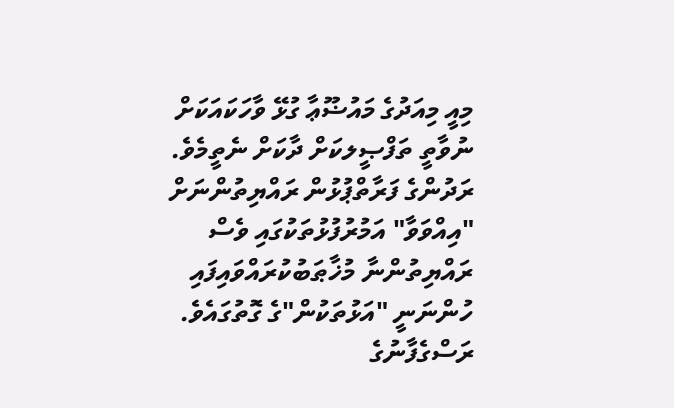މިއީ މިއަދުގެ މައުޟޫޢާ ގުޅޭ ވާހަކައަކަށް ނުވާތީ ތަފްޞީލކަށް ދާކަށް ނެތީމެވެ. ރަދުންގެ ފަރާތްޕުޅުން ރައްޔިތުންނަށް "އިއްވަވާ" އަމުރުފުޅުތަކުގައި ވެސް ރައްޔިތުންނާ މުޚާޠަބުކުރައްވައިފައި ހުންނަނީ "އަޅުތަކުން"ގެ ގޮތުގައެވެ. ރަސްގެފާނުގެ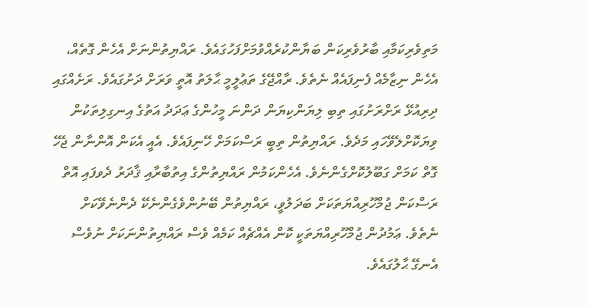މަތިވެރިކަމާއި ބާރުވެރިކަން ބަޔާންކުރެއްވުމަށްފަހުގައެވެ. ރައްޔިތުންނަށް އެހެން ގޮތެއް، އެހެން ނިޒާމެއް ފެނިފައެއް ނެތެވެ. ރާއްޖޭގެ ތަޢުލީމީ ޙާލަތު އޮތީ ވަރަށް ދަށުގައެވެ. ރަށެއްގައި ދިރިއުޅޭ ރަށްރަށުގައި ތިބި ލިޔަންކިޔަން ދަންނަ މީހުންގެ ޢަދަދު އަތުގެ އިނގިލިތަކުން ވިޔަކޮށްލެވޭހައި މަދެވެ. ރައްޔިތުން ތިބީ ރަސްކަމަށް ހޭނިފައެވެ. އެއީ އެކަން އޮންނާން ޖެހޭ ގޮތް ކަމަށް ގަބޫލުކޮށްގެންނެވެ. އެހެންކަމުން ރައްޔިތުންގެ އިތުބާރާއި ޤާދަރު ދެވފައި އޮތް ރަސްކަން ޖުމްހޫރިއްޔަތަކަށް ބަދަލުވީ، ރައްޔިތުން ބޭނުންވެގެންނެކޭ ދެންނެވޭކަށް ނެތެވެ. ޢަމުދުން ޖުމްހޫރިއްޔަތަކީ ކޮން އެއްޗެއް ކަމެއް ވެސް ރައްޔިތުންނަކަށް ނުވެސް އެނގޭ ޙާލުގައެވެ.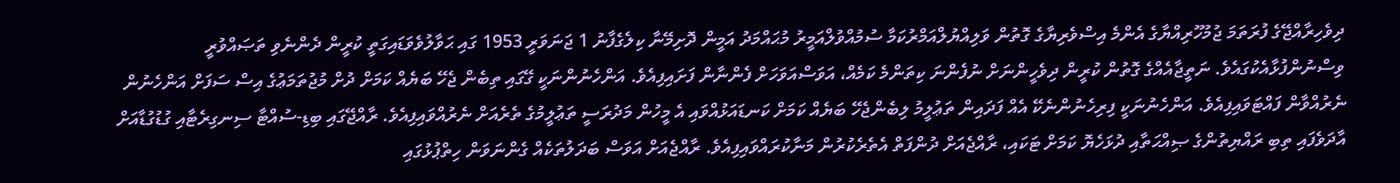ދިވެހިރާއްޖޭގެ ފުރަތަމަ ޖުމުހޫރިއްޔާގެ އެންމެ އިސްވެރިޔާގެ ގޮތުން ވަލިއްޔުލްއަމްރުކަމާ ސުމުއްވުލްއަމީރު މުޙައްމަދު އަމީން ދޮށިމޭނާ ކިލެގެފާނު 1 ޖަނަވަރީ 1953 ގައި ޙަވާލުވެވަޑައިގަތީ ކުރީން ދެންނެވި ތަޞައްވުރީ ވިސްނުންފުޅާއެކުގައެވެ. ނަތީޖާއެއްގެ ގޮތުން ކުރީން ދިވެހީންނަށް ނުފެންނަ ކިތަންމެ ކަމެއް، އަވަސްއަވަހަށް ފެންނާން ފަށައިފިއެވެ. އަންހެނުންނަކީ ގޭގައި ތިބެން ޖެހޭ ބަޔެއް ކަމަށް ދުށް މުޖުތަމަޢުގެ އިސް ސަފަށް އަންހެނުން ނެރުއްވާން ފައްޓަވައިފިއެވެ. އަންހެނުނަކީ ފިރިހެނުންނެކޭ އެއް ފަދައިން ތަޢުލީމު ލިބެންޖެހޭ ބަޔެއް ކަމަށް ކަނޑައަޅުއްވައި އެ މީހުން މަދުރަސީ ތަޢުލީމުގެ ތެރެއަށް ނެރުއްވައިފިއެވެ. ރާއްޖޭގައި ބިޑި-ސުއްޓާ ސިނގިރެޓާއި ގުޑުގުޑާއަށް އާދަވެފައި ތިބި ރައްޔިތުންގެ ޞިއްޙަތާއި ދުޅަހެޔޮ ކަމަށް ޓަކައި، ރާއްޖެއަށް ދުންފަތް އެތެރެކުރުން މަނާކުރައްވައިފިއެވެ. ރާއްޖެއަށް އަވަސް ބަދަލުތަކެއް ގެންނަވަން ހިތްޕުޅުގައި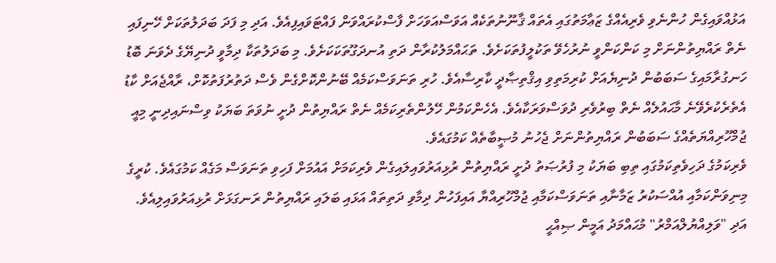އަޅުއްވައިގެން ހުންނެވި ވެރިއެއްގެ ޒަޢާމަތުގައި އެތައް ޤާނޫނުތަކެއް އަވަސްއަވަހަށް ފާސްކުރައްވަން ފައްޓަވައިފިއެވެ. އަދި މި ފަދަ ބަދަލުތަކަށް ހޭނިފައި ނެތް ރައްޔިތުންނަށް މި ކަންކަންވީ ނުރުހެވޭ ތަކުލީފުތަކަށެވެ. ތަޙައްމަލުކުރާން ދަތި އުނދަގޫތަކަކަށެވެ. މި ބަދަލުތަކާ ދިމާވީ ދުނިޔޭގެ ދެވަނަ ބޮޑު ހަނގުރާމައިގެ ސަބަބުން ދުނިޔެއަށް ކުރިމަތިވި އިޤްތިޞާދީ ކާރިސާއެވެ. ހުރި ތަނަވަސްކަމެއް ބޭނުންކޮށްގެން ވެސް ދަތުރުފަތުކޮށް، ރާއްޖެއަށް ކާޑު އެތެރެކުރެވޭނެ މާޙައުލެއް ނެތް ބިރުވެރި ދުވަސްވަރަކާއެވެ. އެހެންކަމުން ހޭލުންތެރިކަމެއް ނެތް ރައްޔިތުން ދުށީ ނުވަތަ ބަޔަކު ވިސްނައިދިނީ މިއީ ޖުމްހޫރިއްޔަތެއްގެ ސަބަބުން ރައްޔިތުންނަށް ޖެހުނު މުޞީބާތެއް ކަމުގައެވެ.
ވެރިކަމުގެ ދަހިވެތިކަމުގައި ތިބި ބަޔަކު މި ފުރުޞަތު ދުށީ ރައްޔިތުން ރުޅިއަރުވައިލައިގެން ވެރިކަމަށް އައުމަށް ފަހިވި ތަނަވަސް މަގެއް ކަމުގައެވެ. ކުރީގެ މިނިވަންކަމާއި އުއްސަކުރު ޒަމާނާއި ތަނަވަސްކަމާއި ޖުމްހޫރިއްޔާ އައިފަހުން ދިމާވި ދަތިތައް އަޅައި ބަލައި ރައްޔިތުން ރަނގަޅަށް ރުޅިއަރުވައިލިއެވެ. އަދި "ވަލިއްޔުލްއަމްރު" މުޙައްމަދު އަމީން ޞިއްޙީ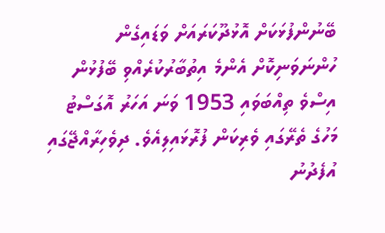ބޭނުންފުޅަކަށް އޮޅުދޫކަރައަށް ވަޑައިގެން ހުންނަވަނިކޮށް އެންމެ އިތުބާރުކުރެއްވި ބޭފުޅުން އިސްވެ ތިއްބަވައި 1953 ވަނަ އަހަރު އޮގަސްޓު މަހުގެ ތެރޭގައި ވެރިކަން ފުރޮޅައިލިއެވެ. ދިވެހިރާއްޖޭގައި އުފެދުނު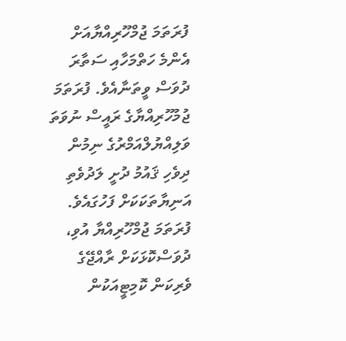ފުރަތަމަ ޖުމްހޫރިއްޔާއަށް އެންމެ ހަތްމަހާއި ސަތާރަ ދުވަސް ވީތަނާއެވެ. ފުރަތަމަ ޖުމުހޫރިއްޔާގެ ރައީސް ނުވަތަ ވަލިއްޔުލްއަމްރުގެ ނިމުން ދިވެހި ޤައުމު ދުށީ ލަދުވެތި އަނިޔާތަކަކަށް ފަހުގައެވެ.
ފުރަތަމަ ޖުމްހޫރިއްޔާ އުވި، ދުވަސްކޮޅަކަށް ރާއްޖޭގެ ވެރިކަން ކޮމިޓީއަކުން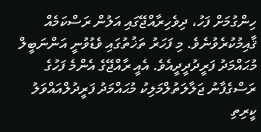ހިންގުމަށް ފަހު، ދިވެހިރާއްޖޭގައި އަލުން ރަސްކަމެއް ޤާއިމުކުރެވުނެވެ. މި ފަހަރު ތަޚުތުގައި ވެޑުވުނީ އަންނަބީލް މުޙައްމަދު ފަރީދުދީދީއެވެ. އެއީ ރާއްޖޭގެ އެންމެ ފަހުގެ ރަސްގެފާނު ޖަލާލަތުލްމަލިކު މުޙައްމަދު ފަރީދުލްއައްވަލު ކީރިތި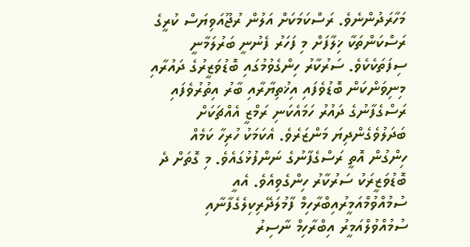މަހާރަދުންނެވެ. ރަސްކަމަކަށް އަލުން ރުޖޫއަވިޔަސް ކުރީގެ ރަސްކަންތަކާ ޚިލާފަށް މި ފަހަރު ފެނުނީ ބަރުލަމާނީ ސިފަތަކެކެވެ. ސަރުކާރު ހިންގެވުމުގައި ބޮޑުވަޒީރުގެ ދައުރާއި މިނިވަންކަން ބޮޑުވެފައި އިޚުތިޔާރާއި ބާރު އިތުރުވެފައި ރަސްގެފާނުގެ ދައުރު ހަމައެކަނި ރަމްޒީ އެއްޗަކަށް ބަދަލުވެގެންދިޔަ މަންޒަރެވެ. އެކަމަކު ހުރިހާ ކަމެއް ހިންގުން އޮތީ ރަސްގެފާނުގެ ނަންފުޅުގައެވެ. މި ގޮތަށް ދެ ބޮޑުވަޒީރަކު ސަރުކާރު ހިންގެވިއެވެ. އެއީ ސުމުއްވުމްއަމީރުއިބްރާހިމް ފާމުލަދޭރިކިލެގެފާނާއި ސުމުއްވުލްއަމީރު އިބްރާހިމް ނާސިރު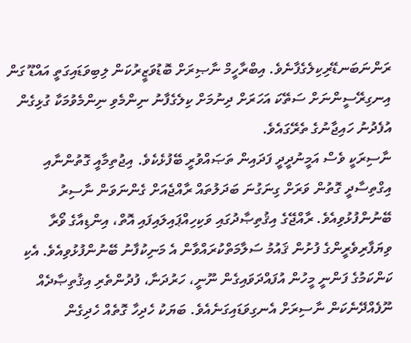ރަންނަބަނޑޭރިކިލެގެފާނެވެ. އިބްރާހީމް ނާޞިރަށް ބޮޑުވަޒީރުކަން ލިބިވަޑައިގަތީ އައްޑޫ ގަން އިނގިރޭސީންނަށް ސަތޭކަ އަހަރަށް ދިނުމަށް ކިލެގެފާނު ނިންމެވި ނިންމެވުމަކާ ގުޅިގެން އުފެދުނު ހައިޖާނުގެ ތެރޭގައެވެ.
ނާސިރަކީ ވެސް އަމީނުދީދީ ފަދައިން ތަޞައްވުރީ ބޭފުޅެކެވެ. އިޖުތިމާއީ ގޮތުންނާއި އިގްތިސާދީ ގޮތުން ވަރަށް ގިނަގުނަ ބަދަލުތައް ރާއްޖެއަށް ގެންނަވަން ނާސިރު ބޭނުންފުޅުވިއެވެ. ރާއްޖޭގެ އިޤުތިޞާދުގައި ވަކިހިއްޕައިލައިފައި އޮތް، އިންޑިއާގެ ވޯރާ ވިޔަފާރިވެރީންގެ ފުށުން ޤައުމު ސަލާމަތްކުރައްވާން އެ މަނިކުފާނު ބޭނުންފުޅުވިއެވެ. އެކި ކަންކަމުގެ ފަންނީ މީހުން އުފައްދަވައިގެން ނޫނީ، ހަރުދަނާ، ފުދުންތެރި އިޤުތިޞާދެއް ނޫފެއްދޭނެކަން ނާސިރަށް އެނގިވަޑައިގަނެއެވެ. ބަޔަކު ހެދިހާ ގޮތެއް ހެދިގެން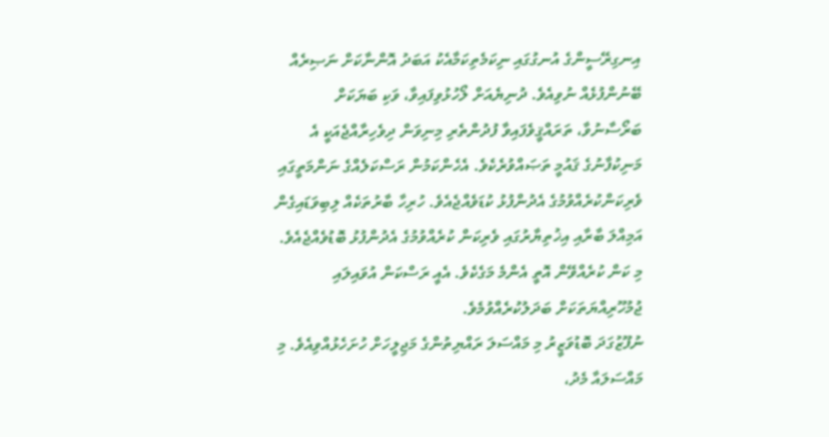އިނގިރޭސީންގެ އުނގުގައި ނިކަމެތިކަމާއެކު އަބަދު އޮންނާކަށް ނަޞިރެއް ބޭނުންފުޅެއް ނުވިއެވެ. ދުނިޔެއަށް ލޯހުޅުވިފައިވާ، ވަކި ބަޔަކަށް ބަރޯސާނުވާ، ތަރައްޤީވެފައިވާ ފުދުންތެރި މިނިވަން ދިވެހިރާއްޖެއަކީ އެ މަނިކުފާނުގެ ޤައުމީ ތަޞައްވުރެކެވެ. އެހެންކަމުން ރަސްކަލެއްގެ ނަންމަތީގައި ވެރިކަންކުރެއްވުމުގެ އެދުންފުޅު ކުޑަވެއްޖެއެވެ. ހުރިހާ ބާރުތަކެއް ލިބިވަޑައިގެން އަމިއްލަ ބާރާއި އިޚުތިޔާރުގައި ވެރިކަން ކުރެއްވުމުގެ އެދުންފުޅު ބޮޑުވެއްޖެއެވެ. މި ކަން ކުރެއްވޭން އޮތީ އެންމެ މަގެކެވެ. އެއީ ރަސްކަން އުވައިލައި ޖުމުހޫރިއްޔަތަކަށް ބަދަލުކުރެއްވުމެވެ.
ނުފޫޒުގަދަ ބޮޑުވަޒީރު މި މައްސަލަ ރައްޔިތުންގެ މަޖިލީހަށް ހުށަހެޅުއްވިއެވެ. މި މައްސަލައާ މެދު،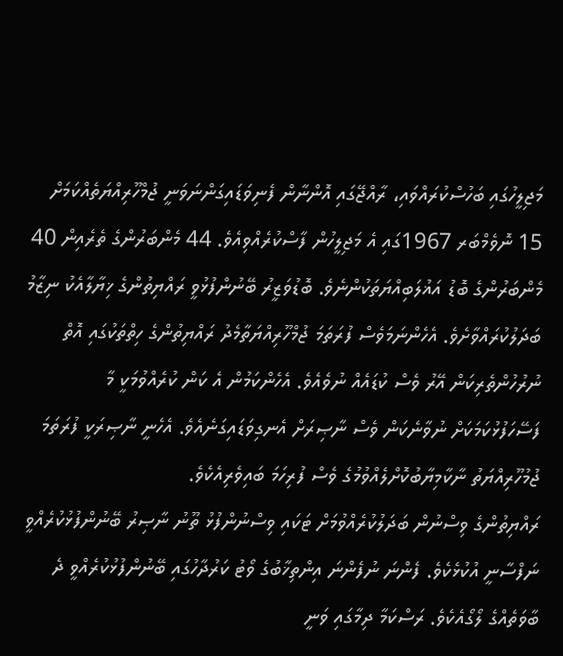މަޖިލީހުގައި ބަހުސްކުރައްވައި، ރާއްޖޭގައި އޮންނާން ފެނިވަޑައިގަންނަވަނީ ޖުމްހޫރިއްޔަތެއްކަމަށް 15 ނޮވެމްބަރ 1967ގައި އެ މަޖިލީހުން ފާސްކުރެއްވިއެވެ. 44 މެންބަރުންގެ ތެރެއިން 40 މެންބަރުންގެ ބޮޑު އަޣުލަބިއްޔަތަކުންނެވެ. ބޮޑުވަޒީރު ބޭނުންފުޅުވީ ރައްޔިތުންގެ ޚިޔާލާއެކު ނިޒާމު ބަދަލުކުރައްވާށެވެ. އެހެންނަމަވެސް ފުރަތަމަ ޖުމްހޫރިއްޔަތާމެދު ރައްޔިތުންގެ ހިތްތަކުގައި އޮތް ނުރުހުންތެރިކަން އޭރު ވެސް ކުޑައެއް ނުވެއެވެ. އެހެންކަމުން އެ ކަން ކުރެއްވުމަކީ މާ ފަސޭހަފުޅުކަމަކަށް ނުވާނެކަން ވެސް ނާޞިރަށް އެނގިވަޑައިގަނެއެވެ. އެހެނީ ނާޞިރަކީ ފުރަތަމަ ޖުމުހޫރިއްޔަތު ނާކާމިޔާބުކޮށްލެއްވުމުގެ ވެސް ފުރިހަމަ ބައިވެރިއެކެވެ.
ރައްޔިތުންގެ ވިސްނުން ބަދަލުކުރެއްވުމަށް ޓަކައި ވިސްނުންފުޅު ތޫނު ނާޞިރު ބޭނުންފުޅުކުރެއްވީ ނަފްސާނީ އުކުޅެކެވެ. ފެންނަ ނުފެންނަ އިންތިޚާބުގެ ވޯޓު ކަރުދާހުގައި ބޭނުންފުޅުކުރެއްވީ ދެ ބާވަތެއްގެ ލޯގޯއެކެވެ. ރަސްކަމާ ދިމާގައި ވަނީ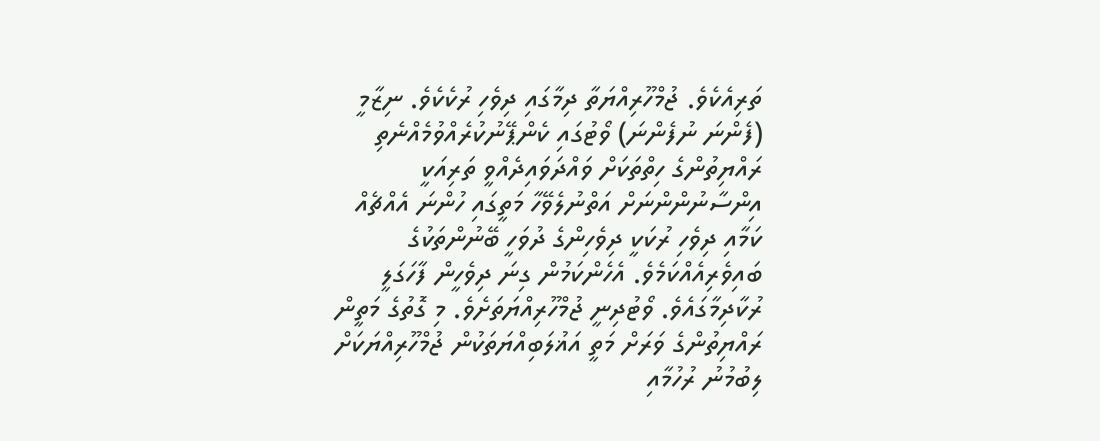ތަރިއެކެވެ. ޖުމްހޫރިއްޔަތާ ދިމާގައި ދިވެހި ރުކެކެވެ. ނިޒާމީ (ފެންނަ ނުފެންނަ) ވޯޓުގައި ކެންޕޭނުކުރެއްވުމެއްނެތި ރައްޔިތުންގެ ހިތްތަކަށް ވައްދަވައިދެއްވީ ތަރިއަކީ އިންސާނުންންނަށް އަތްނުލެވޭހާ މަތީގައި ހުންނަ އެއްޗެއް ކަމާއި ދިވެހި ރުކަކީ ދިވެހިންގެ ދުވަހީ ބޭނުންތަކުގެ ބައިވެރިއެއްކަމެވެ. އެހެންކަމުން ގިނަ ދިވެހީން ފާހަގަލީ ރުކާދިމާގައެވެ. ވޯޓުދިނީ ޖުމްހޫރިއްޔަތަށެވެ. މި ގޮތުގެ މަތީން ރައްޔިތުންގެ ވަރަށް މަތީ އަޣުލަބިއްޔަތަކުން ޖުމްހޫރިއްޔަކަށް ލިބުމުނު ރުހުމާއި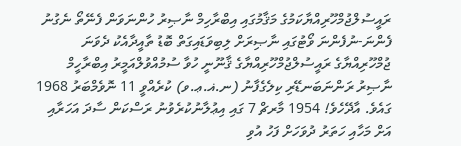ރައީސުލްޖުމްހޫރިއްޔާކަމުގެ މަޤާމުގައި އިބްރާހިމް ނާޞިރު ހުންނަވަން ފެނޭތޯ ނެގުނު ފެންނަ-ނުފެންނަ ވޯޓުގައި ނާޞިރަށް ލިބިވަޑައިގަތް ބޮޑު ތާއީދާއެކު ދެވަނަ ޖުމްހޫރިއްޔާގެ ރައީސުލްޖުމްހޫރިއްޔާގެ ޤާނޫނީ ހުވާ ސުމުއްވުލްއަމީރު އިބްރާހީމް ނާޞިރު ރަންނަބަނޑޭރި ކިލެގެފާނު (ނ.ޣ.ޢ.ވ) ކުރެއްވީ 11 ނޮވެމްބަރު 1968 ގައެވެ. އާދޭހެވެ! 1954 މާރޗް 7 ގައި އިޢުލާނުކުރެވުނު ރަސްކަން ސާދަ އަހަރާއި އަށް މަހާއި ހަތަރު ދުވަހަށް ފަހު އުވި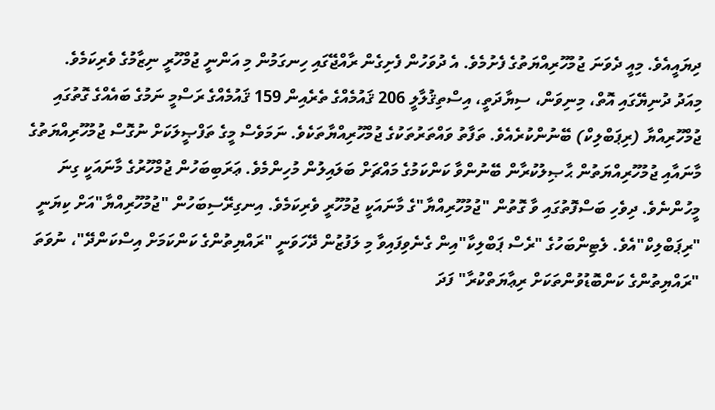ދިޔައީއެވެ. މިއީ ދެވަނަ ޖުމުހޫރިއްޔަތުގެ ފެށުމެވެ. އެ ދުވަހުން ފެށިގެން ރާއްޖޭގައި ހިނގަމުން މި އަންނީ ޖުމްހޫރީ ނިޒާމުގެ ވެރިކަމެވެ.
މިއަދު ދުނިޔޭގައި އޮތް، މިނިވަން، ސިޔާދަތީ، އިސްތިޤުލާލީ 206 ޤައުމެއްގެ ތެރެއިން 159 ޤައުމެއްގެ ރަސްމީ ނަމުގެ ބައެއްގެ ގޮތުގައި ޖުމްހޫރިއްޔާ (ރިޕަބްލިކް) ބޭނުންކުރެއެވެ. ތަފާތު ވައްތަރުތަކުގެ ޖުމްހޫރިއްޔާތަކެވެ. ނަމަވެސް މީގެ ތަފްޞީލަކަށް ނުގޮސް ޖުމުހޫރިއްޔަތުގެ މާނައާއި ޖުމުހޫރިއްޔަތުން ޙާޞިލުކުރާން ބޭނުންވާ ކަންކަމުގެ މައްޗަށް ބަލައިލުން މުހިންމެވެ. ޢަރަބިބަހުން ޖުމްހޫރުގެ މާނައަކީ ގިނަ މީހުންނެވެ. ދިވެހި ބަސްފޮތުގައި ވާ ގޮތުން "ޖުމުހޫރިއްޔާ"ގެ މާނައަކީ ޖުމުހޫރީ ވެރިކަމެވެ. އިނގިރޭސިބަހުން "ޖުމުހޫރިއްޔާ"އަށް ކިޔަނީ "ރިޕަބްލިކް"އެވެ. ލެޓިންބަހުގެ "ރެސް ޕަބްލިކާ"އިން ގެނެވިފައިވާ މި ލަފުޒުން ދޭހަވަނީ "ރައްޔިތުންގެ ކަންކަމަށް އިސްކަންދޭ"، ނުވަތަ "ރައްޔިތުންގެ ކަންބޮޑުވުންތަކަށް ރިޢާޔަތްކުރާ" ފަދަ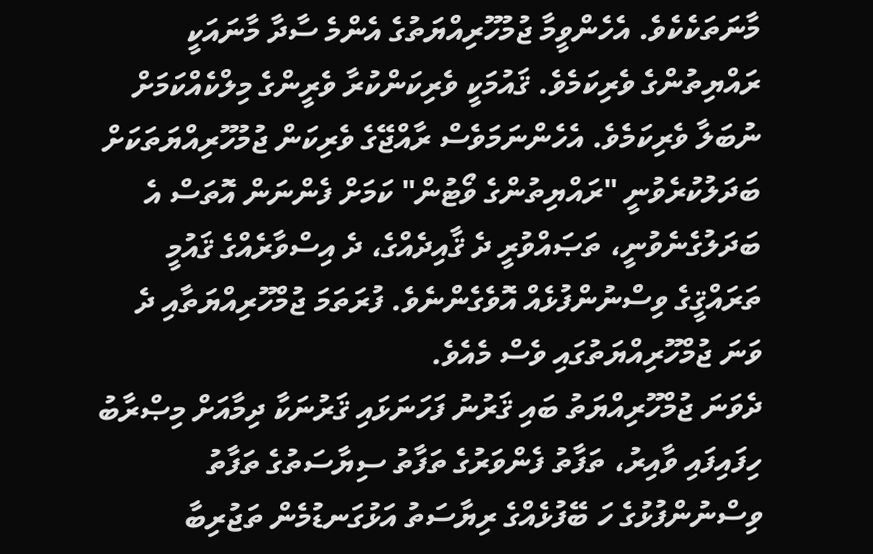މާނަތަކެކެވެ. އެހެންވީމާ ޖުމުހޫރިއްޔަތުގެ އެންމެ ސާދާ މާނައަކީ ރައްޔިތުންގެ ވެރިކަމެވެ. ޤައުމަކީ ވެރިކަންކުރާ ވެރީންގެ މިލްކެއްކަމަށް ނުބަލާ ވެރިކަމެވެ. އެހެންނަމަވެސް ރާއްޖޭގެ ވެރިކަން ޖުމުހޫރިއްޔަތަކަށް ބަދަލުކުރެވުނީ "ރައްޔިތުންގެ ވޯޓުން" ކަމަށް ފެންނަން އޮތަސް އެ ބަދަލުގެނެވުނީ، ތަޞައްވުރީ ދެ ޤާއިދެއްގެ، ދެ އިސްވާރެއްގެ ޤައުމީ ތަރައްޤީގެ ވިސްނުންފުޅެއް އޮވެގެންނެވެ. ފުރަތަމަ ޖުމްހޫރިއްޔަތާއި ދެ ވަނަ ޖުމްހޫރިއްޔަތުގައި ވެސް މެއެވެ.
ދެވަނަ ޖުމްހޫރިއްޔަތު ބައި ޤަރުނު ފަހަނަޅައި ޤަރުނަކާ ދިމާއަށް މިޞްރާބު ހިފައިފައި ވާއިރު، ތަފާތު ފެންވަރުގެ ތަފާތު ސިޔާސަތުގެ ތަފާތު ވިސްނުންފުޅުގެ ހަ ބޭފުޅެއްގެ ރިޔާސަތު އަޅުގަނޑުމެން ތަޖުރިބާ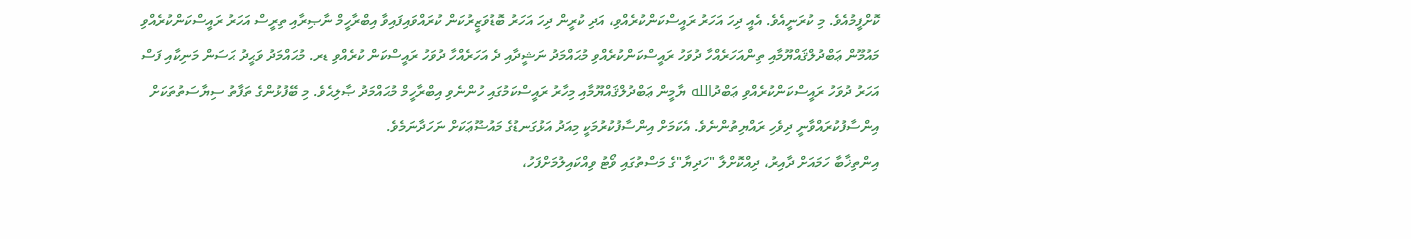ކޮށްފީމުއެވެ. މި ކުރަނީއެވެ. އެއީ ދިހަ އަހަރު ރައީސްކަންކުރެއްވި، އަދި ކުރީން ދިހަ އަހަރު ބޮޑުވަޒީރުކަން ކުރައްވައިފައިވާ އިބްރާހީމް ނާޞިރާއި ތިރީސް އަހަރު ރައީސްކަންކުރެއްވި މައުމޫން ޢަބްދުލްޤައްޔޫމާއި ތިންއަހަރެއްހާ ދުވަހު ރައީސްކަންކުރެއްވި މުޙައްމަދު ނަޝީދާއި ދެ އަހަރެއްހާ ދުވަހު ރައީސްކަން ކުރެއްވި ޑރ. މުޙައްމަދު ވަޙީދު ޙަސަން މަނިކާއި ފަސް އަހަރު ދުވަހު ރައީސްކަންކުރެއްވި ޢަބްދުالله ޔާމީން ޢަބްދުލްޤައްޔޫމާއި މިހާރު ރައީސްކަމުގައި ހުންނެވި އިބްރާހީމް މުޙައްމަދު ޞާލިޙެވެ. މި ބޭފުޅުންގެ ތަފާތު ސިޔާސަތުތަކަށް އިންސާފުކުރައްވާނީ ދިވެހި ރައްޔިތުންނެވެ. އެކަމަށް އިންސާފުކުރުމަކީ މިއަދު އަޅުގަނޑުގެ މައުޟޫޢަކަށް ނަހަދާނަމެވެ.
އިންތިޚާބާ ހަމައަށް ދާއިރު، ދިއްކޮށްލާ "ހަދިޔާ"ގެ މަސްތުގައި ވޯޓު ވިއްކައިލުމަށްފަހު،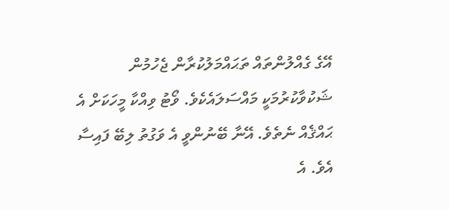އޭގެ ގެއްލުންތައް ތަޙައްމަލުކުރާން ޖެހުމުން ޝަކުވާކުރުމަކީ މައްސަލައެކެވެ. ވޯޓު ވިއްކާ މީހަކަށް އެ ޙައްޤެއް ނެތެވެ. އޭނާ ބޭނުންވީ އެ ވަގުތު ލިބޭ ފައިސާ އެވެ. އެ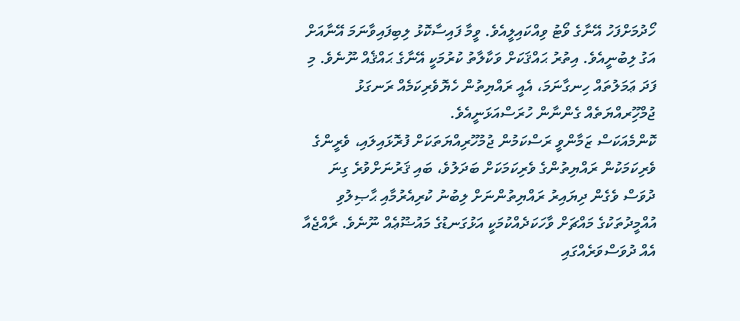ހޯދުމަށްފަހު އޭނާގެ ވޯޓު ވިއްކައިލީއެވެ. ވީމާ ފައިސާކޮޅު ލިބިފައިވާނަމަ އޭނާއަށް އަގު ލިބުނީއެވެ. އިތުރު ޙައްޤަކަށް ވަކާލާތު ކުރުމަކީ އޭނާގެ ޙައްޤެއް ނޫނެވެ. މި ފަދަ ޢަމަލުތައް ހިނގާނަމަ، އެއީ ރައްޔިތުން ހެޔޮވެރިކަމެއް ރަނގަޅު ޖުމްހޫިރއްޔަތެއް ގެންނާން ހުރަސްއަޅަނީއެވެ.
ކޮންމެއަކަސް ޒަމާންވީ ރަސްކަމުން ޖުމުހޫރިއްޔަތަކަށް ފުރޮޅައިލައި، ވެރީންގެ ވެރިކަމަކުން ރައްޔިތުންގެ ވެރިކަމަކަށް ބަދަލުވެ، ބައި ޤަރުނަށްވުރެ ގިނަ ދުވަސް ވެގެން ދިޔައިރު ރައްޔިތުންނަށް ލިބުނު ކުރިއެރުމާއި ޙާޞިލުވި އުއްމީދުތަކުގެ މައްޗަށް ވާހަކަދެއްކުމަކީ އަޅުގަނޑުގެ މައުޟޫޢެއް ނޫނެވެ. ރާއްޖެއާ އެއް ދުވަސްވަރެއްގައި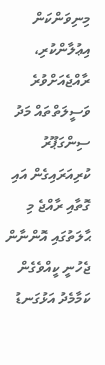މިނިވަންކަން އިޢުލާންކުރި، ރާއްޖެއަށްވުރެ ވަސީލަތްތައް މަދު ސިންގަޕޫރު ކުރިއަރައިގެން އައި ގޮތާއި ރާއްޖެ މި ޙާލަތުގައި އޮންނާން ޖެހުނީ ކީއްވެގެން ކަމާމެދު އަޅުގަނޑު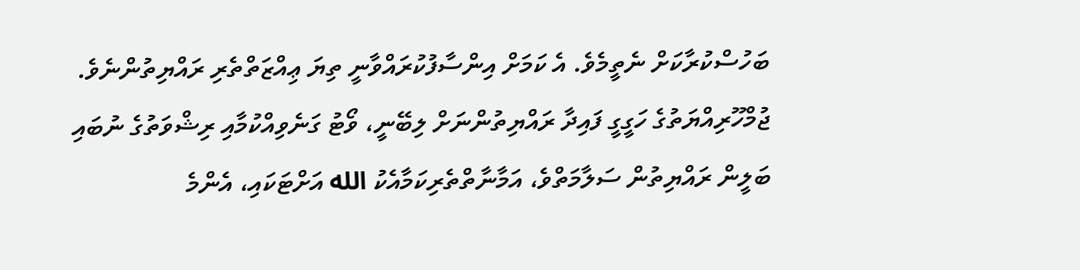ބަހުސްކުރާކަށް ނެތީމެވެ. އެ ކަމަށް އިންސާފުކުރައްވާނީ ތިޔަ ޢިއްޒަތްތެރި ރައްޔިތުންނެވެ. ޖުމްހޫރިއްޔަތުގެ ހަގީގީ ފައިދާ ރައްޔިތުންނަށް ލިބޭނީ، ވޯޓު ގަނެވިއްކުމާއި ރިޝްވަތުގެ ނުބައި ބަލީން ރައްޔިތުން ސަލާމަތްވެ، އަމާނާތްތެރިކަމާއެކު الله އަށްޓަކައި، އެންމެ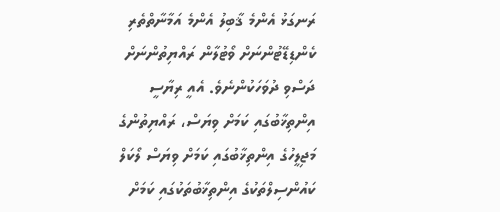ރަނގަޅު އެންމެ ޤާބިލު އެންމެ އަމާނާތްތެރި ކެންޑިޑޭޓުންނަށް ވޯޓުލާން ރައްޔިތުންނަށް ދަސްވި ދުވަހަކުންނެވެ. އެއީ ރިޔާސީ އިންތިޚާބުގައި ކަމަށް ވިޔަސް، ރައްޔިތުންގެ މަޖިލީހުގެ އިންތިޚާބުގައި ކަމަށް ވިޔަސް ލޯކަލް ކައުންސިލްތަކުގެ އިންތިޚާބުތަކުގައި ކަމަށް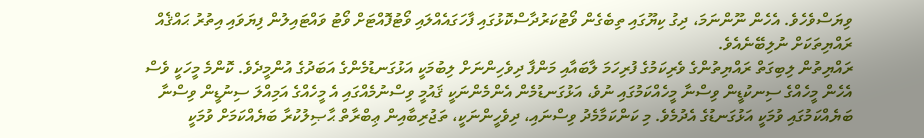ވިޔަސްވެހެވެ. އެހެން ނޫންނަމަ، ދިގު ކިޔޫގައި ތިބެގެން ވޯޓުކަރުދާސްކޮޅުގައި ފާހަގައެއްލައި ވޯޓުފޮއްޓަށް ވޯޓު ވައްޓައިލުން ފިޔަވައި އިތުރު ޙައްޤެއް ރައްޔިތަކަށް ނުލިބޭނެއެވެ.
ރައްޔިތުން ލިބިގަތް ރައްޔިތުންގެ ވެރިކަމުގެ ފުރިހަމަ ލާބައާއި މަންފާ ދިވެހިންނަށް ލިބުމަކީ އަޅުގަނޑުމެންގެ އަބަދުގެ އުންމީދެވެ. ކޮންމެ މީހަކީ ވެސް އެހެން މީހެއްގެ ސިނކުޑީން ވިސްނާ މީހެއްކަމުގައި ނުވެ، އަޅުގަނޑުމެން އެންމެންނަކީ ޤައުމީ ވިސްނުމެއްގައި އެ މީހެއްގެ އަމިއްލަ ސިނުޑީން ވިސްނާ ބަޔެއްކަމުގައި ވުމަކީ އަޅުގަނޑުގެ އެދުމެވެ. މި ކަންކަމާމެދު ވިސްނައި، ދިވެހީންނަކީ، ތަޖުރިބާއިން ޢިބްރާތް ޙާޞިލުކުރާ ބަޔެއްކަމަށް ވުމަކީ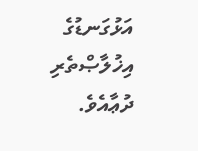އަޅުގަނޑުގެ އިޚުލާޞްތެރި ދުޢާއެވެ.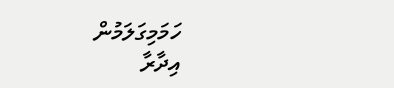ހަމަމިގަލަމުން
އިދާރާ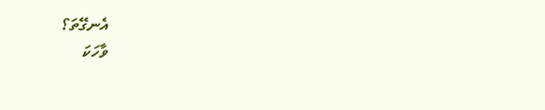އެނގޭތަ؟
ވާހަކަ